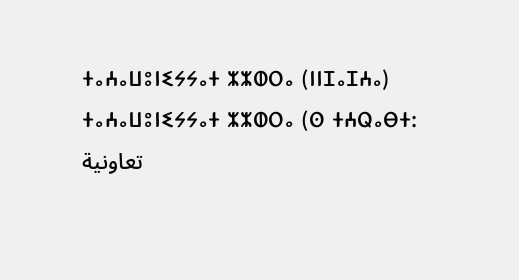ⵜⴰⵄⴰⵡⵓⵏⵉⵢⵢⴰⵜ ⵣⵣⵀⵔⴰ (ⵏⵏⵊⴰⵊⵄⴰ)
ⵜⴰⵄⴰⵡⵓⵏⵉⵢⵢⴰⵜ ⵣⵣⵀⵔⴰ (ⵙ ⵜⵄⵕⴰⴱⵜ: تعاونية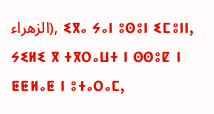الزهراء), ⵉⴳⴰ ⵢⴰⵏ ⵓⵙⵓⵏ ⵉⵎⵓⵏⵏ, ⵢⵉⵍⵉ ⴳ ⵜⴳⵔⴰⵡⵜ ⵏ ⵙⵙⵓⵇ ⵏ ⵟⵟⵍⴰⵟ ⵏ ⵓⵜⴰⵔⴰⵎ,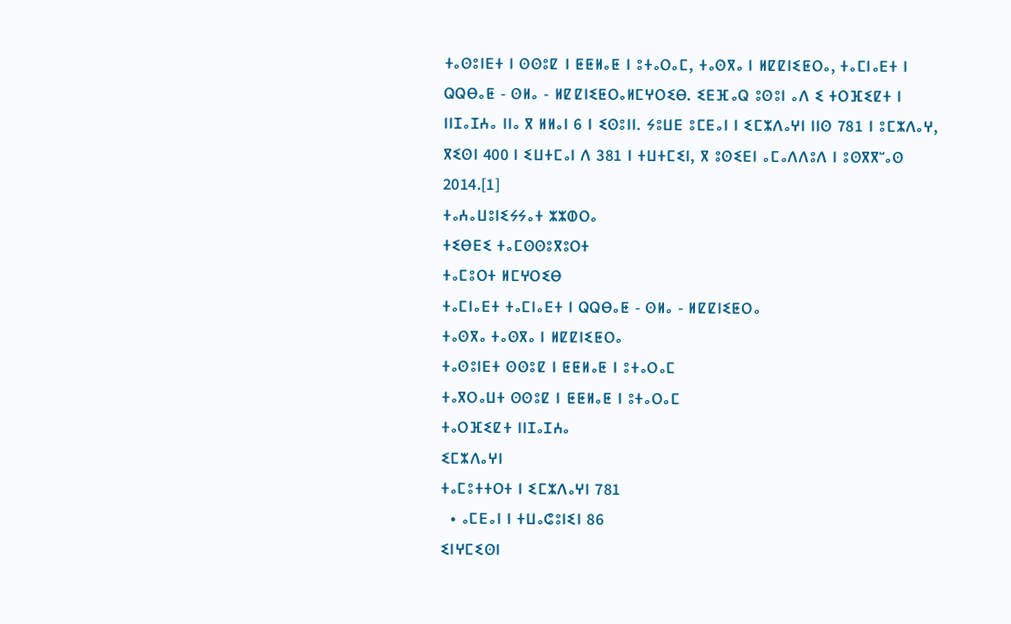ⵜⴰⵙⵓⵏⴹⵜ ⵏ ⵙⵙⵓⵇ ⵏ ⵟⵟⵍⴰⵟ ⵏ ⵓⵜⴰⵔⴰⵎ, ⵜⴰⵙⴳⴰ ⵏ ⵍⵇⵇⵏⵉⵟⵔⴰ, ⵜⴰⵎⵏⴰⴹⵜ ⵏ ⵕⵕⴱⴰⵟ - ⵙⵍⴰ - ⵍⵇⵇⵏⵉⵟⵔⴰⵍⵎⵖⵔⵉⴱ. ⵉⴹⴼⴰⵕ ⵓⵙⵓⵏ ⴰⴷ ⵉ ⵜⵔⴼⵉⵇⵜ ⵏ ⵏⵏⵊⴰⵊⵄⴰ ⵏⵏⴰ ⴳ ⵍⵍⴰⵏ 6 ⵏ ⵉⵙⵓⵏⵏ. ⵢⵓⵡⴹ ⵓⵎⴹⴰⵏ ⵏ ⵉⵎⵣⴷⴰⵖⵏ ⵏⵏⵙ 781 ⵏ ⵓⵎⵣⴷⴰⵖ, ⴳⵉⵙⵏ 400 ⵏ ⵉⵡⵜⵎⴰⵏ ⴷ 381 ⵏ ⵜⵡⵜⵎⵉⵏ, ⴳ ⵓⵙⵉⴹⵏ ⴰⵎⴰⴷⴷⵓⴷ ⵏ ⵓⵙⴳⴳⵯⴰⵙ 2014.[1]
ⵜⴰⵄⴰⵡⵓⵏⵉⵢⵢⴰⵜ ⵣⵣⵀⵔⴰ
ⵜⵉⴱⴹⵉ ⵜⴰⵎⵙⵙⵓⴳⵓⵔⵜ
ⵜⴰⵎⵓⵔⵜ ⵍⵎⵖⵔⵉⴱ
ⵜⴰⵎⵏⴰⴹⵜ ⵜⴰⵎⵏⴰⴹⵜ ⵏ ⵕⵕⴱⴰⵟ - ⵙⵍⴰ - ⵍⵇⵇⵏⵉⵟⵔⴰ
ⵜⴰⵙⴳⴰ ⵜⴰⵙⴳⴰ ⵏ ⵍⵇⵇⵏⵉⵟⵔⴰ
ⵜⴰⵙⵓⵏⴹⵜ ⵙⵙⵓⵇ ⵏ ⵟⵟⵍⴰⵟ ⵏ ⵓⵜⴰⵔⴰⵎ
ⵜⴰⴳⵔⴰⵡⵜ ⵙⵙⵓⵇ ⵏ ⵟⵟⵍⴰⵟ ⵏ ⵓⵜⴰⵔⴰⵎ
ⵜⴰⵔⴼⵉⵇⵜ ⵏⵏⵊⴰⵊⵄⴰ
ⵉⵎⵣⴷⴰⵖⵏ
ⵜⴰⵎⵓⵜⵜⵔⵜ ⵏ ⵉⵎⵣⴷⴰⵖⵏ 781
  • ⴰⵎⴹⴰⵏ ⵏ ⵜⵡⴰⵛⵓⵏⵉⵏ 86
ⵉⵏⵖⵎⵉⵙⵏ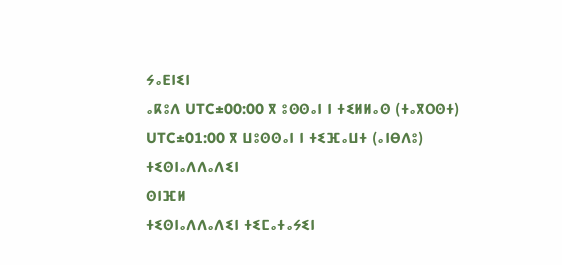ⵢⴰⴹⵏⵉⵏ
ⴰⴽⵓⴷ UTC±00:00 ⴳ ⵓⵙⵙⴰⵏ ⵏ ⵜⵉⵍⵍⴰⵙ (ⵜⴰⴳⵔⵙⵜ)
UTC±01:00 ⴳ ⵡⵓⵙⵙⴰⵏ ⵏ ⵜⵉⴼⴰⵡⵜ (ⴰⵏⴱⴷⵓ)
ⵜⵉⵙⵏⴰⴷⴷⴰⴷⵉⵏ
ⵙⵏⴼⵍ
ⵜⵉⵙⵏⴰⴷⴷⴰⴷⵉⵏ ⵜⵉⵎⴰⵜⴰⵢⵉⵏ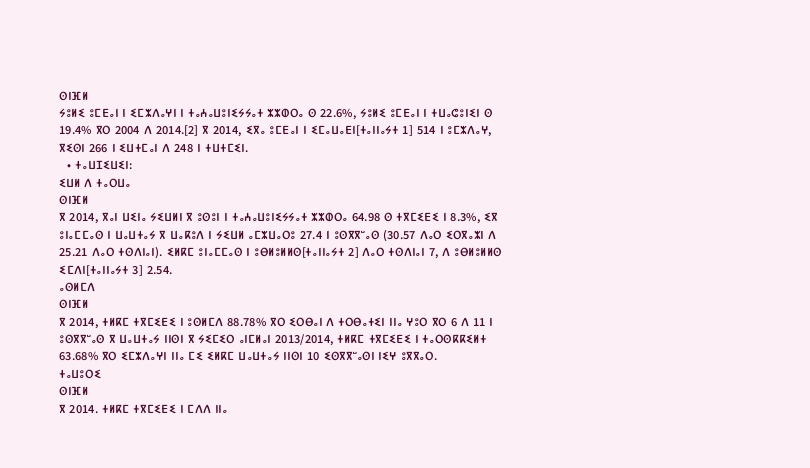ⵙⵏⴼⵍ
ⵢⵓⵍⵉ ⵓⵎⴹⴰⵏ ⵏ ⵉⵎⵣⴷⴰⵖⵏ ⵏ ⵜⴰⵄⴰⵡⵓⵏⵉⵢⵢⴰⵜ ⵣⵣⵀⵔⴰ ⵙ 22.6%, ⵢⵓⵍⵉ ⵓⵎⴹⴰⵏ ⵏ ⵜⵡⴰⵛⵓⵏⵉⵏ ⵙ 19.4% ⴳⵔ 2004 ⴷ 2014.[2] ⴳ 2014, ⵉⴳⴰ ⵓⵎⴹⴰⵏ ⵏ ⵉⵎⴰⵡⴰⴹⵏ[ⵜⴰⵏⵏⴰⵢⵜ 1] 514 ⵏ ⵓⵎⵣⴷⴰⵖ, ⴳⵉⵙⵏ 266 ⵏ ⵉⵡⵜⵎⴰⵏ ⴷ 248 ⵏ ⵜⵡⵜⵎⵉⵏ.
  • ⵜⴰⵡⵊⵉⵡⵉⵏ:
ⵉⵡⵍ ⴷ ⵜⴰⵔⵡⴰ
ⵙⵏⴼⵍ
ⴳ 2014, ⴳⴰⵏ ⵡⵉⵏⴰ ⵢⵉⵡⵍⵏ ⴳ ⵓⵙⵓⵏ ⵏ ⵜⴰⵄⴰⵡⵓⵏⵉⵢⵢⴰⵜ ⵣⵣⵀⵔⴰ 64.98 ⵙ ⵜⴳⵎⵉⴹⵉ ⵏ 8.3%, ⵉⴳ ⵓⵏⴰⵎⵎⴰⵙ ⵏ ⵡⴰⵡⵜⴰⵢ ⴳ ⵡⴰⴽⵓⴷ ⵏ ⵢⵉⵡⵍ ⴰⵎⵣⵡⴰⵔⵓ 27.4 ⵏ ⵓⵙⴳⴳⵯⴰⵙ (30.57 ⴷⴰⵔ ⵉⵔⴳⴰⵣⵏ ⴷ 25.21 ⴷⴰⵔ ⵜⵙⴷⵏⴰⵏ). ⵉⵍⴽⵎ ⵓⵏⴰⵎⵎⴰⵙ ⵏ ⵓⴱⵍⵓⵍⵍⵙ[ⵜⴰⵏⵏⴰⵢⵜ 2] ⴷⴰⵔ ⵜⵙⴷⵏⴰⵏ 7, ⴷ ⵓⴱⵍⵓⵍⵍⵙ ⵉⵎⴷⵏ[ⵜⴰⵏⵏⴰⵢⵜ 3] 2.54.
ⴰⵙⵍⵎⴷ
ⵙⵏⴼⵍ
ⴳ 2014, ⵜⵍⴽⵎ ⵜⴳⵎⵉⴹⵉ ⵏ ⵓⵙⵍⵎⴷ 88.78% ⴳⵔ ⵉⵔⴱⴰⵏ ⴷ ⵜⵔⴱⴰⵜⵉⵏ ⵏⵏⴰ ⵖⵓⵔ ⴳⵔ 6 ⴷ 11 ⵏ ⵓⵙⴳⴳⵯⴰⵙ ⴳ ⵡⴰⵡⵜⴰⵢ ⵏⵏⵙⵏ ⴳ ⵢⵉⵎⵉⵔ ⴰⵏⵎⵍⴰⵏ 2013/2014, ⵜⵍⴽⵎ ⵜⴳⵎⵉⴹⵉ ⵏ ⵜⴰⵔⵙⴽⴽⵉⵍⵜ 63.68% ⴳⵔ ⵉⵎⵣⴷⴰⵖⵏ ⵏⵏⴰ ⵎⵉ ⵉⵍⴽⵎ ⵡⴰⵡⵜⴰⵢ ⵏⵏⵙⵏ 10 ⵉⵙⴳⴳⵯⴰⵙⵏ ⵏⵉⵖ ⵓⴳⴳⴰⵔ.
ⵜⴰⵡⵓⵔⵉ
ⵙⵏⴼⵍ
ⴳ 2014. ⵜⵍⴽⵎ ⵜⴳⵎⵉⴹⵉ ⵏ ⵎⴷⴷ ⵏⵏⴰ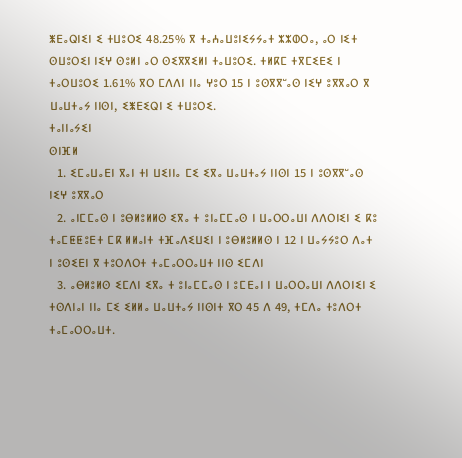ⵥⴹⴰⵕⵏⵉⵏ ⵉ ⵜⵡⵓⵔⵉ 48.25% ⴳ ⵜⴰⵄⴰⵡⵓⵏⵉⵢⵢⴰⵜ ⵣⵣⵀⵔⴰ, ⴰⵔ ⵏⵉⵜ ⵙⵡⵓⵔⵉⵏ ⵏⵉⵖ ⵙⵓⵍⵏ ⴰⵔ ⵙⵉⴳⴳⵉⵍⵏ ⵜⴰⵡⵓⵔⵉ. ⵜⵍⴽⵎ ⵜⴳⵎⵉⴹⵉ ⵏ ⵜⴰⵔⵡⵓⵔⵉ 1.61% ⴳⵔ ⵎⴷⴷⵏ ⵏⵏⴰ ⵖⵓⵔ 15 ⵏ ⵓⵙⴳⴳⵯⴰⵙ ⵏⵉⵖ ⵓⴳⴳⴰⵔ ⴳ ⵡⴰⵡⵜⴰⵢ ⵏⵏⵙⵏ, ⵉⵥⴹⵉⵕⵏ ⵉ ⵜⵡⵓⵔⵉ.
ⵜⴰⵏⵏⴰⵢⵉⵏ
ⵙⵏⴼⵍ
  1. ⵉⵎⴰⵡⴰⴹⵏ ⴳⴰⵏ ⵜⵏ ⵡⵉⵏⵏⴰ ⵎⵉ ⵉⴳⴰ ⵡⴰⵡⵜⴰⵢ ⵏⵏⵙⵏ 15 ⵏ ⵓⵙⴳⴳⵯⴰⵙ ⵏⵉⵖ ⵓⴳⴳⴰⵔ
  2. ⴰⵏⵎⵎⴰⵙ ⵏ ⵓⴱⵍⵓⵍⵍⵙ ⵉⴳⴰ ⵜ ⵓⵏⴰⵎⵎⴰⵙ ⵏ ⵡⴰⵔⵔⴰⵡⵏ ⴷⴷⵔⵏⵉⵏ ⵉ ⴽⵓ ⵜⴰⵎⵟⵟⵓⴹⵜ ⵎⴽ ⵍⵍⴰⵏⵜ ⵜⴼⴰⴷⵉⵡⵉⵏ ⵏ ⵓⴱⵍⵓⵍⵍⵙ ⵏ 12 ⵏ ⵡⴰⵢⵢⵓⵔ ⴷⴰⵜ ⵏ ⵓⵙⵉⴹⵏ ⴳ ⵜⵓⵔⴷⵔⵜ ⵜⴰⵎⴰⵔⵔⴰⵡⵜ ⵏⵏⵙ ⵉⵎⴷⵏ
  3. ⴰⴱⵍⵓⵍⵙ ⵉⵎⴷⵏ ⵉⴳⴰ ⵜ ⵓⵏⴰⵎⵎⴰⵙ ⵏ ⵓⵎⴹⴰⵏ ⵏ ⵡⴰⵔⵔⴰⵡⵏ ⴷⴷⵔⵏⵉⵏ ⵉ ⵜⵙⴷⵏⴰⵏ ⵏⵏⴰ ⵎⵉ ⵉⵍⵍⴰ ⵡⴰⵡⵜⴰⵢ ⵏⵏⵙⵏⵜ ⴳⵔ 45 ⴷ 49, ⵜⵎⴷⴰ ⵜⵓⴷⵔⵜ ⵜⴰⵎⴰⵔⵔⴰⵡⵜ.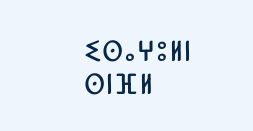ⵉⵙⴰⵖⵓⵍⵏ
ⵙⵏⴼⵍ